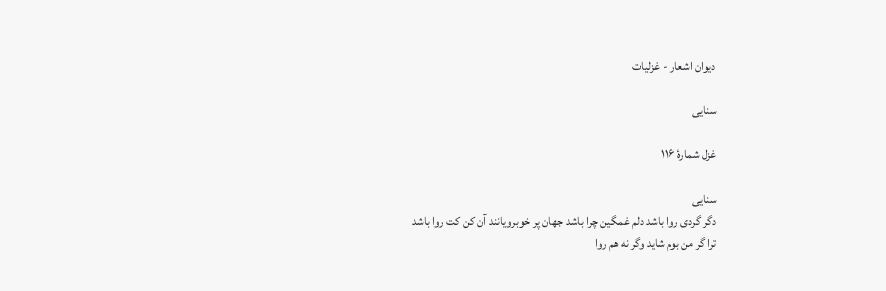دیوان اشعار - غزلیات

سنایی

غزل شمارهٔ ۱۱۶

سنایی
دگر گردی روا باشد دلم غمگین چرا باشد جهان پر خوبرویانند آن کن کت روا باشد
ترا گر من بوم شاید وگر نه هم روا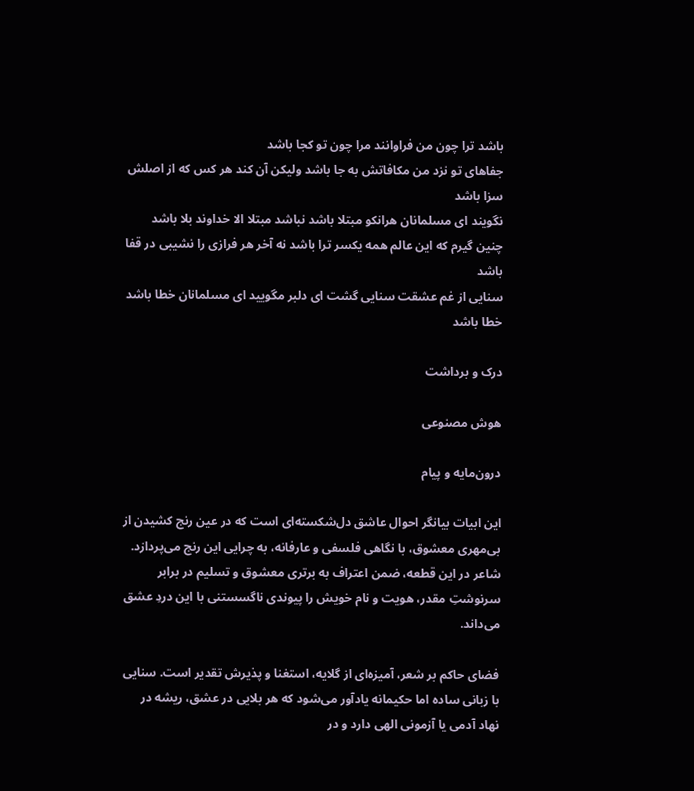باشد ترا چون من فراوانند مرا چون تو کجا باشد
جفاهای تو نزد من مکافاتش به جا باشد ولیکن آن کند هر کس که از اصلش سزا باشد
نگویند ای مسلمانان هرانکو مبتلا باشد نباشد مبتلا الا خداوند بلا باشد
چنین گیرم که این عالم همه یکسر ترا باشد نه آخر هر فرازی را نشیبی در قفا باشد
سنایی از غم عشقت سنایی گشت ای دلبر مگویید ای مسلمانان خطا باشد خطا باشد

درک و برداشت

هوش مصنوعی

درون‌مایه و پیام

این ابیات بیانگر احوال عاشق دل‌شکسته‌ای است که در عین رنج کشیدن از بی‌مهری معشوق، با نگاهی فلسفی و عارفانه، به چرایی این رنج می‌پردازد. شاعر در این قطعه، ضمن اعتراف به برتری معشوق و تسلیم در برابر سرنوشتِ مقدر، هویت و نام خویش را پیوندی ناگسستنی با این دردِ عشق می‌داند.

فضای حاکم بر شعر، آمیزه‌ای از گلایه، استغنا و پذیرش تقدیر است. سنایی با زبانی ساده اما حکیمانه یادآور می‌شود که هر بلایی در عشق، ریشه در نهاد آدمی یا آزمونی الهی دارد و در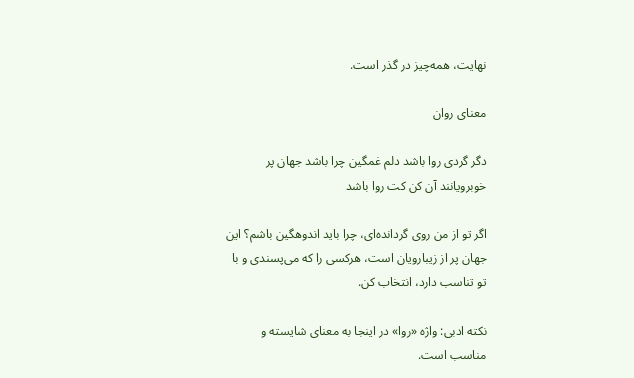نهایت، همه‌چیز در گذر است.

معنای روان

دگر گردی روا باشد دلم غمگین چرا باشد جهان پر خوبرویانند آن کن کت روا باشد

اگر تو از من روی گردانده‌ای، چرا باید اندوهگین باشم؟ این جهان پر از زیبارویان است، هرکسی را که می‌پسندی و با تو تناسب دارد، انتخاب کن.

نکته ادبی: واژه «روا» در اینجا به معنای شایسته و مناسب است.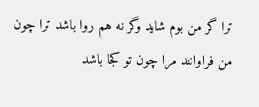ترا گر من بوم شاید وگر نه هم روا باشد ترا چون من فراوانند مرا چون تو کجا باشد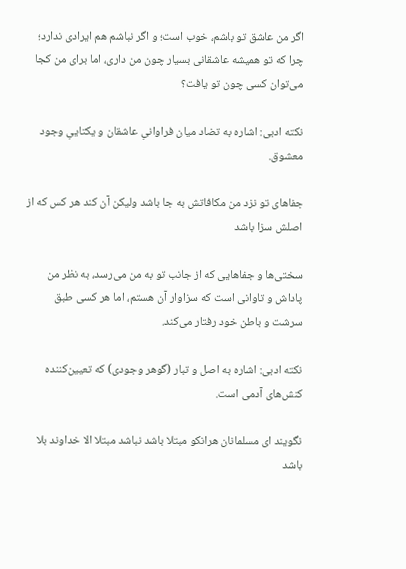اگر من عاشق تو باشم، خوب است؛ و اگر نباشم هم ایرادی ندارد؛ چرا که تو همیشه عاشقانی بسیار چون من داری، اما برای من کجا می‌توان کسی چون تو یافت؟

نکته ادبی: اشاره به تضاد میان فراوانیِ عاشقان و یکتاییِ وجود معشوق.

جفاهای تو نزد من مکافاتش به جا باشد ولیکن آن کند هر کس که از اصلش سزا باشد

سختی‌ها و جفاهایی که از جانب تو به من می‌رسد، به نظر من پاداش و تاوانی است که سزاوار آن هستم، اما هر کسی طبق سرشت و باطن خود رفتار می‌کند.

نکته ادبی: اشاره به اصل و تبار (گوهر وجودی) که تعیین‌کننده کنش‌های آدمی است.

نگویند ای مسلمانان هرانکو مبتلا باشد نباشد مبتلا الا خداوند بلا باشد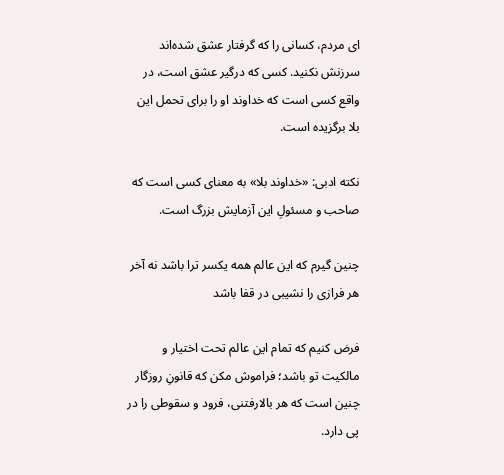ای مردم، کسانی را که گرفتار عشق شده‌اند سرزنش نکنید. کسی که درگیر عشق است، در واقع کسی است که خداوند او را برای تحمل این بلا برگزیده است.

نکته ادبی: «خداوند بلا» به معنای کسی است که صاحب و مسئولِ این آزمایش بزرگ است.

چنین گیرم که این عالم همه یکسر ترا باشد نه آخر هر فرازی را نشیبی در قفا باشد

فرض کنیم که تمام این عالم تحت اختیار و مالکیت تو باشد؛ فراموش مکن که قانونِ روزگار چنین است که هر بالارفتنی، فرود و سقوطی را در پی دارد.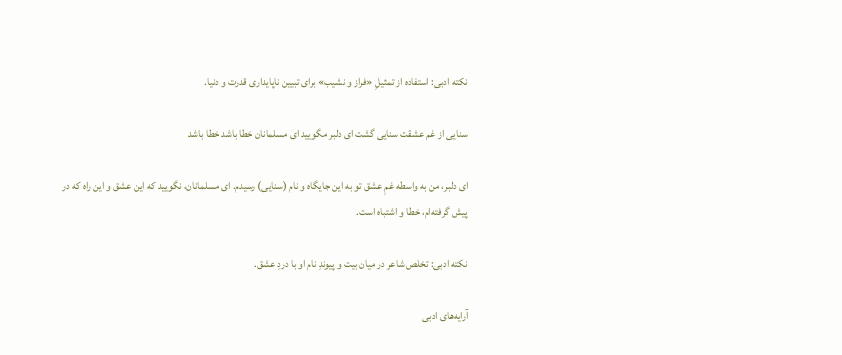نکته ادبی: استفاده از تمثیلِ «فراز و نشیب» برای تبیین ناپایداری قدرت و دنیا.

سنایی از غم عشقت سنایی گشت ای دلبر مگویید ای مسلمانان خطا باشد خطا باشد

ای دلبر، من به واسطه غمِ عشق تو به این جایگاه و نام (سنایی) رسیدم. ای مسلمانان، نگویید که این عشق و این راه که در پیش گرفته‌ام، خطا و اشتباه است.

نکته ادبی: تخلص شاعر در میان بیت و پیوندِ نام او با دردِ عشق.

آرایه‌های ادبی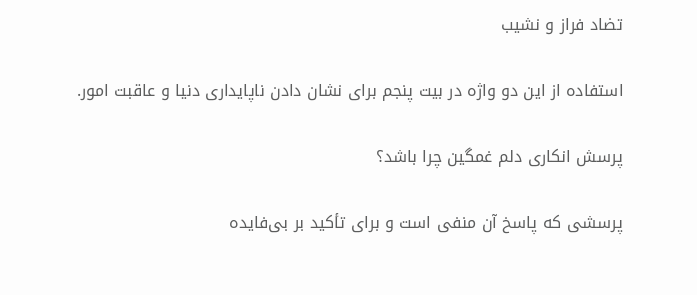تضاد فراز و نشیب

استفاده از این دو واژه در بیت پنجم برای نشان دادن ناپایداری دنیا و عاقبت امور.

پرسش انکاری دلم غمگین چرا باشد؟

پرسشی که پاسخ آن منفی است و برای تأکید بر بی‌فایده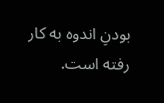بودنِ اندوه به کار رفته است.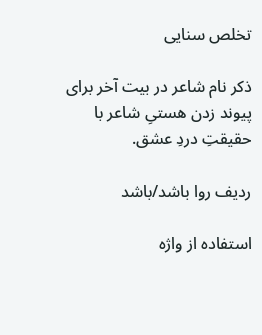تخلص سنایی

ذکر نام شاعر در بیت آخر برای پیوند زدن هستیِ شاعر با حقیقتِ دردِ عشق.

ردیف روا باشد/باشد

استفاده از واژه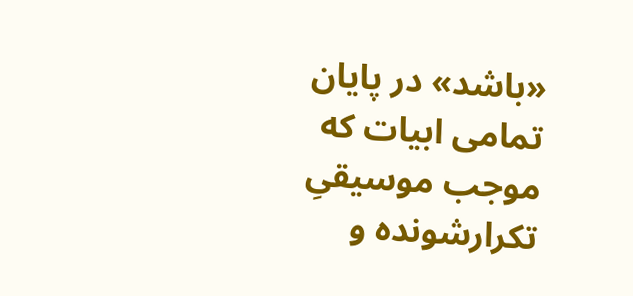«باشد» در پایان تمامی ابیات که موجب موسیقیِ تکرارشونده و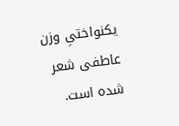یکنواختیِ وزن عاطفی شعر شده است.